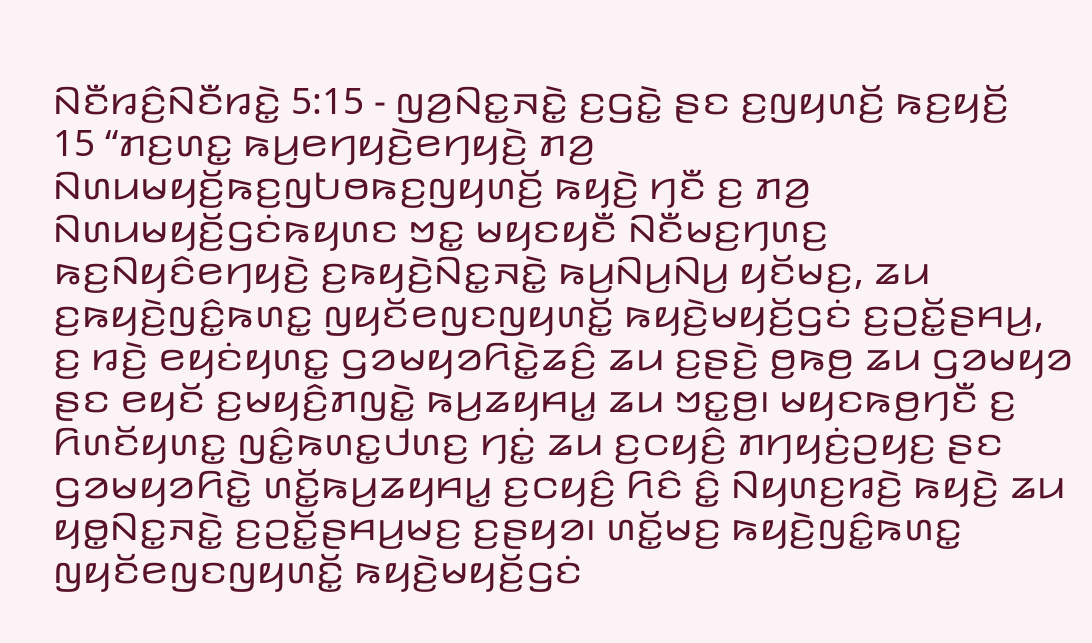ꤡꤢꤪꤙꤢꤨ꤬ꤡꤢꤪꤙꤢꤧ꤭ 5:15 - ꤜꤤ꤬ꤡꤢ꤭ꤏꤢꤧ꤭ ꤢ꤬ꤞꤢꤧ꤭ ꤔꤢ ꤢ꤬ꤜꤟꤛꤢꤩ꤬ ꤒꤢ꤬ꤟꤢꤩ꤬
15 “ꤊꤢ꤬ꤛꤢ꤭ ꤒꤣ꤬ꤕꤚꤟꤢꤧ꤬ꤕꤚꤟꤢꤧ꤬ ꤊꤤ꤬ ꤡꤛꤣꤗꤟꤢꤩ꤬ꤒꤢ꤬ꤜꤝꤥꤒꤢ꤬ꤜꤟꤛꤢꤩ꤬ ꤒꤟꤢꤧ꤬ ꤚꤢꤪ ꤢ꤬ ꤊꤤ꤬ ꤡꤛꤣꤗꤟꤢꤩ꤬ꤞꤢꤦꤒꤟꤛꤢ ꤠꤢ꤭ ꤗꤟꤢꤟꤢꤪ ꤡꤢꤪꤗꤢ꤬ꤚꤛꤢ꤬ ꤒꤢ꤬ꤡꤟꤢꤨꤕꤚꤟꤢꤧ꤬ ꤢ꤬ꤒꤟꤢꤧ꤬ꤡꤢ꤭ꤏꤢꤧ꤭ ꤒꤣ꤬ꤡꤣ꤬ꤡꤣ꤬ ꤟꤢꤩꤗꤢ꤬, ꤘꤣ ꤢ꤬ꤒꤟꤢꤧ꤬ꤜꤢꤨ꤭ꤒꤛꤢ꤭ ꤜꤟꤢꤩꤕꤜꤢꤜꤟꤛꤢꤩ꤭ ꤒꤟꤢꤧ꤬ꤗꤟꤢꤩ꤬ꤞꤢꤦ ꤢ꤬ꤑꤢꤩ꤭ꤔꤌꤣ꤬, ꤢ꤬ ꤙꤢꤧ꤬ ꤕꤟꤢꤦꤟꤛꤢ꤭ ꤞꤤꤗꤟꤤꤖꤢꤧ꤭ꤘꤢꤨ꤬ ꤘꤣ ꤢ꤬ꤔꤢꤧ꤬ ꤥ꤬ꤒꤥ꤬ ꤘꤣ ꤞꤤꤗꤟꤤ ꤔꤢ ꤕꤟꤢꤩ ꤢ꤬ꤗꤟꤢꤨ꤬ꤊꤜꤢꤧ꤭ ꤒꤣ꤬ꤘꤟꤌꤣ꤭ ꤘꤣ ꤠꤢ꤭ꤥ꤬꤯ ꤗꤟꤢꤒꤥ꤬ꤚꤢꤪ ꤢ꤬ ꤖꤛꤢꤩꤟꤛꤢ꤭ ꤜꤢꤨ꤭ꤒꤛꤢ꤭ꤓꤛꤢ꤬ ꤚꤢꤦ꤭ ꤘꤣ ꤢ꤬ꤍꤟꤢꤨ꤬ ꤊꤚꤟꤢꤦ꤬ꤑꤟꤢ꤬ ꤔꤢ ꤞꤤꤗꤟꤤꤖꤢꤧ꤭ ꤛꤢꤩ꤭ꤒꤣ꤬ꤘꤟꤌꤣ꤭ ꤢ꤬ꤍꤟꤢꤨ꤬ ꤖꤢꤨ ꤢꤨ꤭ ꤡꤟꤛꤢ꤬ꤙꤢꤧ꤬ ꤒꤟꤢꤧ꤬ ꤘꤣ ꤟꤥ꤭ꤡꤢ꤭ꤏꤢꤧ꤭ ꤢ꤬ꤑꤢꤩ꤭ꤔꤌꤣ꤬ꤗꤢ꤬ ꤢ꤬ꤔꤟꤤ꤯ ꤛꤢꤩ꤭ꤗꤢ꤬ ꤒꤟꤢꤧ꤬ꤜꤢꤨ꤭ꤒꤛꤢ꤭ ꤜꤟꤢꤩꤕꤜꤢꤜꤟꤛꤢꤩ꤭ ꤒꤟꤢꤧ꤬ꤗꤟꤢꤩ꤬ꤞꤢꤦ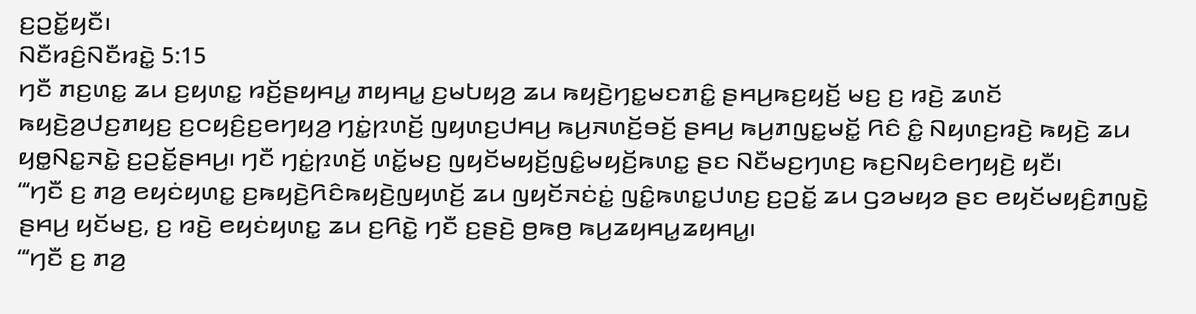ꤢ꤬ꤑꤢꤩ꤭ꤟꤢꤪ꤯
ꤡꤢꤪꤙꤢꤨ꤬ꤡꤢꤪꤙꤢꤧ꤭ 5:15
ꤚꤢꤪ ꤊꤢ꤬ꤛꤢ꤭ ꤘꤣ ꤢ꤬ꤟꤛꤢ꤭ ꤙꤢꤩ꤬ꤔꤟꤌꤣ꤭ ꤊꤟꤌꤣ꤭ ꤢ꤬ꤗꤝꤟꤤ꤬ ꤘꤣ ꤒꤟꤢꤧ꤬ꤚꤢ꤭ꤗꤢꤊꤢꤨ꤭ ꤔꤌꤣ꤬ꤒꤢ꤬ꤟꤢꤩ꤬ ꤗꤢ꤬ ꤢ꤬ ꤙꤢꤧ꤬ ꤘꤛꤢꤩ ꤒꤟꤢꤧ꤬ꤤ꤬ꤓꤢ꤬ꤊꤟꤢ꤬ ꤢ꤬ꤍꤟꤢꤨ꤬ꤢ꤬ꤕꤚꤟꤤ꤬ ꤚꤢꤦ꤭ꤐꤛꤢꤩ꤬ ꤜꤟꤛꤢ꤬ꤓꤌꤣ꤬ ꤒꤣ꤬ꤏꤛꤢꤩ꤬ꤋꤢꤩ꤬ ꤔꤌꤣ꤬ ꤒꤣ꤬ꤊꤜꤢ꤭ꤗꤢꤩ꤭ ꤖꤢꤨ ꤢꤨ꤭ ꤡꤟꤛꤢ꤬ꤙꤢꤧ꤬ ꤒꤟꤢꤧ꤬ ꤘꤣ ꤟꤥ꤭ꤡꤢ꤭ꤏꤢꤧ꤭ ꤢ꤬ꤑꤢꤩ꤭ꤔꤌꤣ꤬꤯ ꤚꤢꤪ ꤚꤢꤦ꤭ꤐꤛꤢꤩ꤬ ꤛꤢꤩ꤭ꤗꤢ꤬ ꤜꤟꤢꤩꤗꤟꤢꤩ꤬ꤜꤢꤨ꤭ꤗꤟꤢꤩ꤬ꤒꤛꤢ꤭ ꤔꤢ ꤡꤢꤪꤗꤢ꤬ꤚꤛꤢ꤬ ꤒꤢ꤬ꤡꤟꤢꤨꤕꤚꤟꤢꤧ꤬ ꤟꤢꤪ꤯
“‘ꤚꤢꤪ ꤢ꤬ ꤊꤤ꤬ ꤕꤟꤢꤦꤟꤛꤢ꤭ ꤢ꤬ꤒꤟꤢꤧ꤬ꤖꤢꤨꤒꤟꤢꤧ꤬ꤜꤟꤛꤢꤩ꤬ ꤘꤣ ꤜꤟꤢꤩꤏꤢꤦꤢꤦ꤭ ꤜꤢꤨ꤭ꤒꤛꤢ꤭ꤓꤛꤢ꤬ ꤢ꤬ꤑꤢꤩ꤭ ꤘꤣ ꤞꤤꤗꤟꤤ ꤔꤢ ꤕꤟꤢꤩꤗꤟꤢꤨ꤬ꤊꤜꤢꤧ꤭ ꤔꤌꤣ꤬ ꤟꤢꤩꤗꤢ꤬, ꤢ꤬ ꤙꤢꤧ꤬ ꤕꤟꤢꤦꤟꤛꤢ꤭ ꤘꤣ ꤢ꤬ꤖꤢꤧ꤭ ꤚꤢꤪ ꤢ꤬ꤔꤢꤧ꤬ ꤥ꤬ꤒꤥ꤬ ꤒꤣ꤬ꤘꤟꤌꤣ꤭ꤘꤟꤌꤣ꤭꤯
“‘ꤚꤢꤪ ꤢ꤬ ꤊꤤ꤬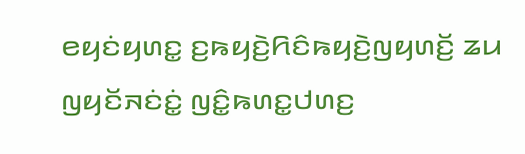ꤕꤟꤢꤦꤟꤛꤢ꤭ ꤢ꤬ꤒꤟꤢꤧ꤬ꤖꤢꤨꤒꤟꤢꤧ꤬ꤜꤟꤛꤢꤩ꤬ ꤘꤣ ꤜꤟꤢꤩꤏꤢꤦꤢꤦ꤭ ꤜꤢꤨ꤭ꤒꤛꤢ꤭ꤓꤛꤢ꤬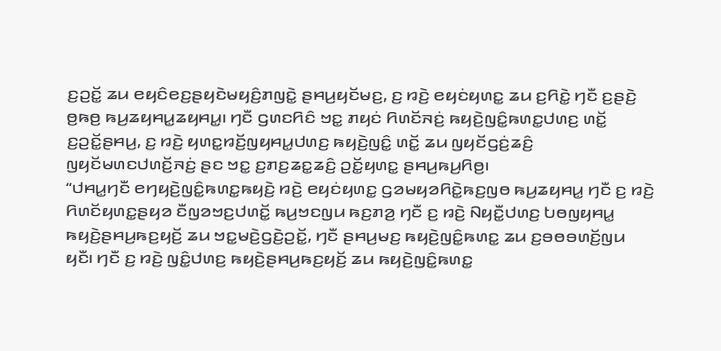ꤢ꤬ꤑꤢꤩ꤭ ꤘꤣ ꤕꤟꤢꤨꤕꤢ꤬ꤔꤟꤢꤧꤗꤟꤢꤨ꤬ꤊꤜꤢꤧ꤭ ꤔꤌꤣ꤬ꤟꤢꤩꤗꤢ꤬, ꤢ꤬ ꤙꤢꤧ꤬ ꤕꤟꤢꤦꤟꤛꤢ꤭ ꤘꤣ ꤢ꤬ꤖꤢꤧ꤭ ꤚꤢꤪ ꤢ꤬ꤔꤢꤧ꤬ ꤥ꤬ꤒꤥ꤬ ꤒꤣ꤬ꤘꤟꤌꤣ꤭ꤘꤟꤌꤣ꤭꤯ ꤚꤢꤪ ꤞꤛꤢꤖꤢꤨ ꤠꤢ꤭ ꤊꤟꤢꤦ ꤖꤛꤢꤩꤏꤢꤦ꤬ ꤒꤟꤢꤧ꤬ꤜꤢꤨ꤭ꤒꤛꤢ꤭ꤓꤛꤢ꤬ ꤛꤢꤩ꤭ ꤢ꤬ꤑꤢꤩ꤭ꤔꤌꤣ꤬, ꤢ꤬ ꤙꤢꤧ꤬ ꤟꤛꤢ꤭ꤙꤢꤩ꤬ꤜꤟꤌꤣ꤭ꤓꤛꤢ꤬ ꤒꤟꤢꤧ꤬ꤜꤢꤨ꤭ ꤛꤢꤩ꤭ ꤘꤣ ꤜꤟꤢꤩꤞꤢꤦ꤬ꤘꤢꤨ꤬ ꤜꤟꤢꤩꤗꤛꤢꤓꤛꤢꤩ꤬ꤏꤢꤦ꤬ ꤔꤢ ꤠꤢ꤭ ꤢ꤬ꤊꤢ꤬ꤘꤢ꤭ꤘꤢꤨ꤬ ꤑꤢꤩ꤭ꤟꤛꤢ꤭ ꤔꤌꤣ꤬ꤒꤣ꤬ꤖꤥ꤬꤯
“ꤓꤌꤣ꤭ꤚꤢꤪ ꤕꤚꤟꤢꤧ꤬ꤜꤢꤨ꤭ꤒꤛꤢ꤭ꤒꤟꤢꤧ꤬ ꤙꤢꤧ꤬ ꤕꤟꤢꤦꤟꤛꤢ꤭ ꤞꤤꤗꤟꤤꤖꤢꤧ꤭ꤒꤢ꤬ꤜꤥ ꤒꤣ꤬ꤘꤟꤌꤣ꤭ ꤚꤢꤪ ꤢ꤬ ꤙꤢꤧ꤬ ꤖꤛꤢꤩꤟꤛꤢ꤭ꤔꤟꤤ ꤢꤪꤜꤤꤠꤢ꤬ꤓꤛꤢꤩ꤭ ꤒꤣ꤬ꤠꤢꤜꤣ ꤒꤢ꤬ꤊꤤ꤬ ꤚꤢꤪ ꤢ꤬ ꤙꤢꤧ꤬ ꤡꤟꤢꤪ꤭ꤓꤛꤢ꤬ ꤝꤥꤜꤟꤌꤣ꤭ ꤒꤟꤢꤧ꤬ꤔꤌꤣ꤬ꤒꤢ꤬ꤟꤢꤩ꤬ ꤘꤣ ꤠꤢ꤭ꤗꤢꤧ꤬ꤞꤢꤧ꤬ꤑꤢꤩ꤭, ꤚꤢꤪ ꤔꤌꤣ꤬ꤗꤢ꤬ ꤒꤟꤢꤧ꤬ꤜꤢꤨ꤭ꤒꤛꤢ꤭ ꤘꤣ ꤢ꤬ꤋꤥꤋꤛꤢꤩ꤬ꤜꤣ ꤟꤢꤪ꤯ ꤚꤢꤪ ꤢ꤬ ꤙꤢꤧ꤬ ꤜꤢꤨ꤭ꤓꤛꤢ꤬ ꤒꤟꤢꤧ꤬ꤔꤌꤣ꤬ꤒꤢ꤬ꤟꤢꤩ꤬ ꤘꤣ ꤒꤟꤢꤧ꤬ꤜꤢꤨ꤭ꤒꤛꤢ꤭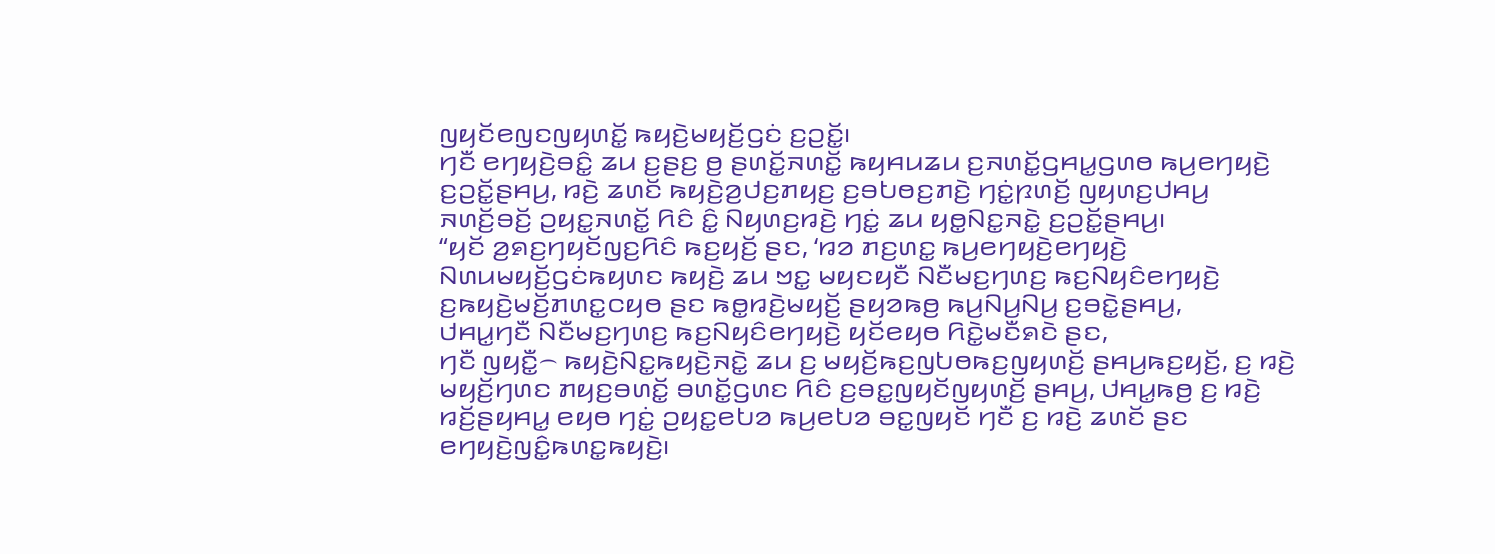ꤜꤟꤢꤩꤕꤜꤢꤜꤟꤛꤢꤩ꤭ ꤒꤟꤢꤧ꤬ꤗꤟꤢꤩ꤬ꤞꤢꤦ ꤢ꤬ꤑꤢꤩ꤭꤯
ꤚꤢꤪ ꤕꤚꤟꤢꤧ꤬ꤋꤢꤨ꤭ ꤘꤣ ꤢ꤬ꤔꤢ꤬ ꤥ꤬ ꤔꤛꤢꤩ꤭ꤏꤛꤢꤩ꤭ ꤒꤟꤌꤣꤘꤣ ꤢ꤬ꤏꤛꤢꤩ꤭ꤞꤌꤣ꤭ꤞꤛꤥ ꤒꤣ꤬ꤕꤚꤟꤢꤧ꤬ ꤢ꤬ꤑꤢꤩ꤭ꤔꤌꤣ꤬, ꤙꤢꤧ꤬ ꤘꤛꤢꤩ ꤒꤟꤢꤧ꤬ꤤ꤬ꤓꤢ꤬ꤊꤟꤢ꤬ ꤢ꤬ꤋꤝꤥꤢ꤬ꤊꤢꤧ꤬ ꤚꤢꤦ꤭ꤐꤛꤢꤩ꤬ ꤜꤟꤛꤢ꤬ꤓꤌꤣ꤬ ꤏꤛꤢꤩ꤬ꤋꤢꤩ꤬ ꤑꤟꤢ꤭ꤏꤛꤢꤩ꤭ ꤖꤢꤨ ꤢꤨ꤭ ꤡꤟꤛꤢ꤬ꤙꤢꤧ꤬ ꤚꤢꤦ꤭ ꤘꤣ ꤟꤥ꤭ꤡꤢ꤭ꤏꤢꤧ꤭ ꤢ꤬ꤑꤢꤩ꤭ꤔꤌꤣ꤬꤯
“ꤟꤢꤩ ꤤ꤬ꤎꤢ꤬ꤚꤟꤢꤩꤜꤢ꤬ꤖꤢꤨ ꤒꤢ꤬ꤟꤢꤩ꤬ ꤔꤢ, ‘ꤙꤤ ꤊꤢ꤬ꤛꤢ꤭ ꤒꤣ꤬ꤕꤚꤟꤢꤧ꤬ꤕꤚꤟꤢꤧ꤬ ꤡꤛꤣꤗꤟꤢꤩ꤬ꤞꤢꤦꤒꤟꤛꤢ ꤒꤟꤢꤧ꤬ ꤘꤣ ꤠꤢ꤭ ꤗꤟꤢꤟꤢꤪ ꤡꤢꤪꤗꤢ꤬ꤚꤛꤢ꤬ ꤒꤢ꤬ꤡꤟꤢꤨꤕꤚꤟꤢꤧ꤬ ꤢ꤬ꤒꤟꤢꤧ꤬ꤗꤢꤩ꤬ꤊꤛꤢ꤭ꤍꤟꤥ ꤔꤢ ꤒꤥ꤭ꤙꤢꤧ꤬ꤗꤟꤢꤩ꤬ ꤔꤟꤤꤒꤥ꤬ ꤒꤣ꤬ꤡꤣ꤬ꤡꤣ꤬ ꤢ꤬ꤋꤢꤧ꤭ꤔꤌꤣ꤬,
ꤓꤌꤣ꤭ꤚꤢꤪ ꤡꤢꤪꤗꤢ꤬ꤚꤛꤢ꤬ ꤒꤢ꤬ꤡꤟꤢꤨꤕꤚꤟꤢꤧ꤬ ꤟꤢꤩꤕꤟꤥ ꤖꤢꤧ꤭ꤗꤢꤪꤎꤢꤧ ꤔꤢ,
ꤚꤢꤪ ꤜꤟꤢꤪ꤭꤮ ꤒꤟꤢꤧ꤬ꤡꤢ꤭ꤒꤟꤢꤧ꤬ꤏꤢꤧ꤭ ꤘꤣ ꤢ꤬ ꤗꤟꤢꤩ꤬ꤒꤢ꤬ꤜꤝꤥꤒꤢ꤬ꤜꤟꤛꤢꤩ꤬ ꤔꤌꤣ꤬ꤒꤢ꤬ꤟꤢꤩ꤬, ꤢ꤬ ꤙꤢꤧ꤬ ꤗꤟꤢꤩ꤬ꤚꤛꤢ ꤊꤟꤢ꤬ꤋꤛꤢꤩ꤭ ꤋꤛꤢꤩ꤭ꤞꤛꤢ ꤖꤢꤨ ꤢ꤬ꤋꤢ꤭ꤜꤟꤢꤩꤜꤟꤛꤢꤩ꤬ ꤔꤌꤣ꤬, ꤓꤌꤣ꤭ꤒꤥ꤬ ꤢ꤬ ꤙꤢꤧ꤬ ꤙꤢꤩ꤬ꤔꤟꤌꤣ꤭ ꤕꤟꤥ ꤚꤢꤦ꤭ ꤑꤟꤢ꤭ꤕꤝꤤ ꤒꤣ꤬ꤕꤝꤤ ꤋꤢ꤭ꤜꤟꤢꤩ ꤚꤢꤪ ꤢ꤬ ꤙꤢꤧ꤬ ꤘꤛꤢꤩ ꤔꤢ ꤕꤚꤟꤢꤧ꤬ꤜꤢꤨ꤭ꤒꤛꤢ꤭ꤒꤟꤢꤧ꤬꤯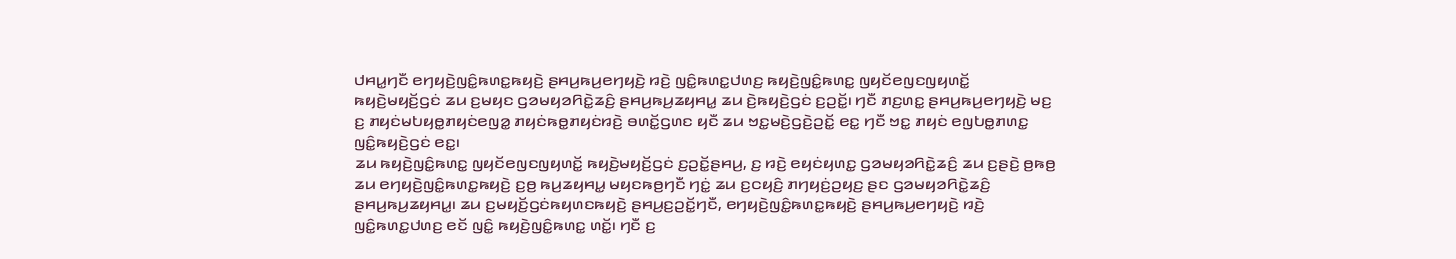ꤓꤌꤣ꤭ꤚꤢꤪ ꤕꤚꤟꤢꤧ꤬ꤜꤢꤨ꤭ꤒꤛꤢ꤭ꤒꤟꤢꤧ꤬ ꤔꤌꤣ꤬ꤒꤣ꤬ꤕꤚꤟꤢꤧ꤬ ꤙꤢꤧ꤬ ꤜꤢꤨ꤭ꤒꤛꤢ꤭ꤓꤛꤢ꤬ ꤒꤟꤢꤧ꤬ꤜꤢꤨ꤭ꤒꤛꤢ꤭ ꤜꤟꤢꤩꤕꤜꤢꤜꤟꤛꤢꤩ꤭ ꤒꤟꤢꤧ꤬ꤗꤟꤢꤩ꤬ꤞꤢꤦ ꤘꤣ ꤢ꤬ꤗꤟꤢ ꤞꤤꤗꤟꤤꤖꤢꤧ꤭ꤘꤢꤨ꤬ ꤔꤌꤣ꤬ꤒꤣ꤬ꤘꤟꤌꤣ꤭ ꤘꤣ ꤢꤧ꤬ꤒꤟꤢꤧ꤬ꤞꤢꤦ ꤢ꤬ꤑꤢꤩ꤭꤯ ꤚꤢꤪ ꤊꤢ꤬ꤛꤢ꤭ ꤔꤌꤣ꤬ꤒꤣ꤬ꤕꤚꤟꤢꤧ꤬ ꤗꤢ꤬ ꤢ꤬ ꤊꤟꤢꤦꤗꤝꤟꤥ꤭ꤊꤟꤢꤦꤕꤜꤤ꤭ ꤊꤟꤢꤦꤒꤥ꤭ꤊꤟꤢꤦꤙꤢꤧ꤬ ꤋꤛꤢꤩ꤭ꤞꤛꤢ ꤟꤢꤪ ꤘꤣ ꤠꤢ꤭ꤗꤢꤧ꤬ꤞꤢꤧ꤬ꤑꤢꤩ꤭ ꤕꤢ꤭ ꤚꤢꤪ ꤠꤢ꤭ ꤊꤟꤢꤦ ꤕꤜꤝꤥ꤭ꤊꤛꤢ꤭ ꤜꤢꤨ꤭ꤒꤟꤢꤧ꤬ꤞꤢꤦ ꤕꤢ꤭꤯
ꤘꤣ ꤒꤟꤢꤧ꤬ꤜꤢꤨ꤭ꤒꤛꤢ꤭ ꤜꤟꤢꤩꤕꤜꤢꤜꤟꤛꤢꤩ꤭ ꤒꤟꤢꤧ꤬ꤗꤟꤢꤩ꤬ꤞꤢꤦ ꤢ꤬ꤑꤢꤩ꤭ꤔꤌꤣ꤬, ꤢ꤬ ꤙꤢꤧ꤬ ꤕꤟꤢꤦꤟꤛꤢ꤭ ꤞꤤꤗꤟꤤꤖꤢꤧ꤭ꤘꤢꤨ꤬ ꤘꤣ ꤢ꤬ꤔꤢꤧ꤬ ꤥ꤬ꤒꤥ꤬ ꤘꤣ ꤕꤚꤟꤢꤧ꤬ꤜꤢꤨ꤭ꤒꤛꤢ꤭ꤒꤟꤢꤧ꤬ ꤢ꤬ꤥ꤬ ꤒꤣ꤬ꤘꤟꤌꤣ꤭ ꤗꤟꤢꤒꤥ꤬ꤚꤢꤪ ꤚꤢꤦ꤭ ꤘꤣ ꤢ꤬ꤍꤟꤢꤨ꤬ ꤊꤚꤟꤢꤦ꤬ꤑꤟꤢ꤬ ꤔꤢ ꤞꤤꤗꤟꤤꤖꤢꤧ꤭ꤘꤢꤨ꤬ ꤔꤌꤣ꤬ꤒꤣ꤬ꤘꤟꤌꤣ꤭꤯ ꤘꤣ ꤢ꤬ꤗꤟꤢꤩ꤬ꤞꤢꤦꤒꤟꤛꤢꤒꤟꤢꤧ꤬ ꤔꤌꤣ꤬ꤢ꤬ꤑꤢꤩ꤭ꤚꤢꤪ, ꤕꤚꤟꤢꤧ꤬ꤜꤢꤨ꤭ꤒꤛꤢ꤭ꤒꤟꤢꤧ꤬ ꤔꤌꤣ꤬ꤒꤣ꤬ꤕꤚꤟꤢꤧ꤬ ꤙꤢꤧ꤬ ꤜꤢꤨ꤭ꤒꤛꤢ꤭ꤓꤛꤢ꤬ ꤕꤢꤩ ꤜꤢꤨ꤭ ꤒꤟꤢꤧ꤬ꤜꤢꤨ꤭ꤒꤛꤢ꤭ ꤛꤢꤩ꤭꤯ ꤚꤢꤪ ꤢ꤬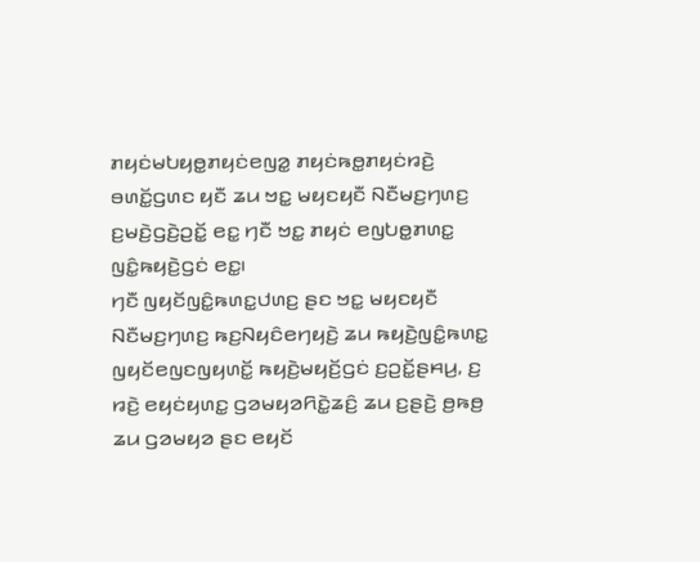ꤊꤟꤢꤦꤗꤝꤟꤥ꤭ꤊꤟꤢꤦꤕꤜꤤ꤭ ꤊꤟꤢꤦꤒꤥ꤭ꤊꤟꤢꤦꤙꤢꤧ꤬ ꤋꤛꤢꤩ꤭ꤞꤛꤢ ꤟꤢꤪ ꤘꤣ ꤠꤢ꤭ ꤗꤟꤢꤟꤢꤪ ꤡꤢꤪꤗꤢ꤬ꤚꤛꤢ꤬ ꤢ꤬ꤗꤢꤧ꤬ꤞꤢꤧ꤬ꤑꤢꤩ꤭ ꤕꤢ꤭ ꤚꤢꤪ ꤠꤢ꤭ ꤊꤟꤢꤦ ꤕꤜꤝꤥ꤭ꤊꤛꤢ꤭ ꤜꤢꤨ꤭ꤒꤟꤢꤧ꤬ꤞꤢꤦ ꤕꤢ꤭꤯
ꤚꤢꤪ ꤜꤟꤢꤩꤜꤢꤨ꤭ꤒꤛꤢ꤭ꤓꤛꤢ꤬ ꤔꤢ ꤠꤢ꤭ ꤗꤟꤢꤟꤢꤪ ꤡꤢꤪꤗꤢ꤬ꤚꤛꤢ꤬ ꤒꤢ꤬ꤡꤟꤢꤨꤕꤚꤟꤢꤧ꤬ ꤘꤣ ꤒꤟꤢꤧ꤬ꤜꤢꤨ꤭ꤒꤛꤢ꤭ ꤜꤟꤢꤩꤕꤜꤢꤜꤟꤛꤢꤩ꤭ ꤒꤟꤢꤧ꤬ꤗꤟꤢꤩ꤬ꤞꤢꤦ ꤢ꤬ꤑꤢꤩ꤭ꤔꤌꤣ꤬, ꤢ꤬ ꤙꤢꤧ꤬ ꤕꤟꤢꤦꤟꤛꤢ꤭ ꤞꤤꤗꤟꤤꤖꤢꤧ꤭ꤘꤢꤨ꤬ ꤘꤣ ꤢ꤬ꤔꤢꤧ꤬ ꤥ꤬ꤒꤥ꤬ ꤘꤣ ꤞꤤꤗꤟꤤ ꤔꤢ ꤕꤟꤢꤩ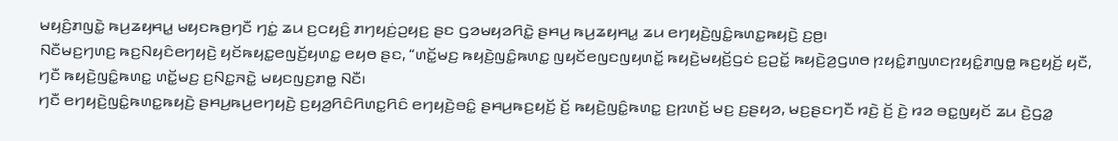ꤗꤟꤢꤨ꤬ꤊꤜꤢꤧ꤭ ꤒꤣ꤬ꤘꤟꤌꤣ꤭ ꤗꤟꤢꤒꤥ꤬ꤚꤢꤪ ꤚꤢꤦ꤭ ꤘꤣ ꤢ꤬ꤍꤟꤢꤨ꤬ ꤊꤚꤟꤢꤦ꤬ꤑꤟꤢ꤬ ꤔꤢ ꤞꤤꤗꤟꤤꤖꤢꤧ꤭ ꤔꤌꤣ꤬ ꤒꤣ꤬ꤘꤟꤌꤣ꤭ ꤘꤣ ꤕꤚꤟꤢꤧ꤬ꤜꤢꤨ꤭ꤒꤛꤢ꤭ꤒꤟꤢꤧ꤬ ꤢ꤬ꤥ꤬꤯
ꤡꤢꤪꤗꤢ꤬ꤚꤛꤢ꤬ ꤒꤢ꤬ꤡꤟꤢꤨꤕꤚꤟꤢꤧ꤬ ꤟꤢꤩꤒꤟꤢ꤭ꤕꤜꤢꤩ꤬ꤟꤛꤢ꤭ ꤕꤟꤥ ꤔꤢ, “ꤛꤢꤩ꤭ꤗꤢ꤬ ꤒꤟꤢꤧ꤬ꤜꤢꤨ꤭ꤒꤛꤢ꤭ ꤜꤟꤢꤩꤕꤜꤢꤜꤟꤛꤢꤩ꤭ ꤒꤟꤢꤧ꤬ꤗꤟꤢꤩ꤬ꤞꤢꤦ ꤢ꤬ꤑꤢꤩ꤭ ꤒꤟꤢꤧ꤬ꤤ꤬ꤞꤛꤥ ꤐꤟꤢꤨ꤭ꤊꤜꤛꤢꤐꤟꤢꤨ꤭ꤊꤜꤥ꤭ ꤒꤢ꤬ꤟꤢꤩ꤬ ꤟꤢꤪ, ꤚꤢꤪ ꤒꤟꤢꤧ꤬ꤜꤢꤨ꤭ꤒꤛꤢ꤭ ꤛꤢꤩ꤭ꤗꤢ꤬ ꤢ꤬ꤡꤢ꤭ꤏꤢꤧ꤭ ꤗꤟꤢꤜꤢ꤬ꤊꤥ꤭ ꤡꤢꤪ꤯
ꤚꤢꤪ ꤕꤚꤟꤢꤧ꤬ꤜꤢꤨ꤭ꤒꤛꤢ꤭ꤒꤟꤢꤧ꤬ ꤔꤌꤣ꤬ꤒꤣ꤬ꤕꤚꤟꤢꤧ꤬ ꤢ꤬ꤟꤤ꤬ꤖꤢꤨꤖꤛꤢ꤭ꤖꤢꤨ ꤕꤚꤟꤢꤧ꤬ꤋꤢꤨ꤭ ꤔꤌꤣ꤬ꤒꤢ꤬ꤟꤢꤩ꤬ ꤢꤩ꤬ ꤒꤟꤢꤧ꤬ꤜꤢꤨ꤭ꤒꤛꤢ꤭ ꤢ꤬ꤐꤛꤢꤩ꤬ ꤗꤢ꤬ ꤢ꤬ꤔꤟꤤ, ꤗꤢ꤬ꤔꤢꤚꤢꤪ ꤙꤢꤧ꤬ ꤢꤩ꤬ ꤢꤧ꤬ ꤙꤤ ꤋꤢ꤭ꤜꤟꤢꤩ ꤘꤣ ꤢꤧ꤬ꤞꤤ꤭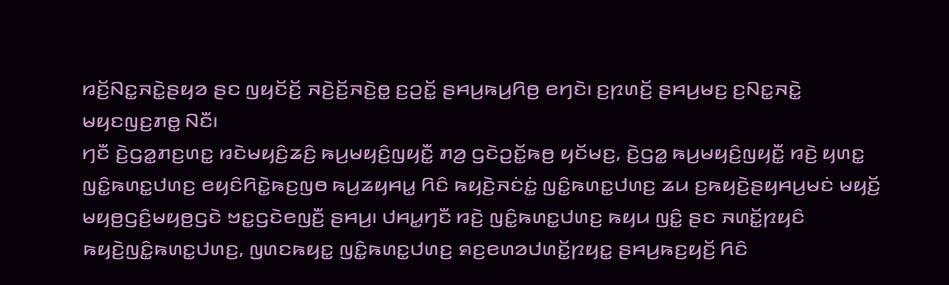ꤙꤢꤩ꤬ꤡꤢ꤭ꤏꤢꤧ꤭ꤔꤟꤤ ꤔꤢ ꤜꤟꤢꤩꤢꤩ꤬ ꤏꤢꤧ꤬ꤢꤩ꤬ꤏꤢꤧ꤬ꤥ꤭ ꤢ꤬ꤑꤢꤩ꤭ ꤔꤌꤣ꤬ꤒꤣ꤬ꤖꤥ꤬ ꤕꤚꤢꤧ꤯ ꤢ꤬ꤐꤛꤢꤩ꤬ ꤔꤌꤣ꤬ꤗꤢ꤬ ꤢ꤬ꤡꤢ꤭ꤏꤢꤧ꤭ ꤗꤟꤢꤜꤢ꤬ꤊꤥ꤭ ꤡꤢꤪ꤯
ꤚꤢꤪ ꤢꤧ꤬ꤞꤤ꤭ꤊꤢ꤬ꤛꤢ꤭ ꤙꤢꤧꤗꤟꤢꤨ꤬ꤘꤢꤨ꤬ ꤒꤣ꤬ꤗꤟꤢꤨ꤬ꤜꤟꤢꤪ꤭ ꤊꤤ꤬ ꤞꤢꤧꤑꤢꤩ꤭ꤒꤥ꤬ ꤟꤢꤩꤗꤢ꤬, ꤢꤧ꤬ꤞꤤ꤭ ꤒꤣ꤬ꤗꤟꤢꤨ꤬ꤜꤟꤢꤪ꤭ ꤙꤢꤧ꤬ ꤟꤛꤢ꤭ ꤜꤢꤨ꤭ꤒꤛꤢ꤭ꤓꤛꤢ꤬ ꤕꤟꤢꤨꤖꤢꤧ꤭ꤒꤢ꤬ꤜꤥ ꤒꤣ꤬ꤘꤟꤌꤣ꤭ ꤖꤢꤨ ꤒꤟꤢꤧ꤬ꤏꤢꤦꤢꤦ꤭ ꤜꤢꤨ꤭ꤒꤛꤢ꤭ꤓꤛꤢ꤬ ꤘꤣ ꤢ꤬ꤒꤟꤢꤧ꤬ꤔꤟꤌꤣ꤬ꤗꤢꤦ ꤗꤟꤢꤩ꤬ ꤗꤟꤥ꤬ꤞꤢꤨ꤬ꤗꤟꤥ꤬ꤞꤢꤧ ꤠꤢ꤭ꤞꤢꤧꤕꤜꤢꤪ꤬ ꤔꤌꤣ꤬꤯ ꤓꤌꤣ꤭ꤚꤢꤪ ꤙꤢꤧ꤬ ꤜꤢꤨ꤭ꤒꤛꤢ꤭ꤓꤛꤢ꤬ ꤒꤟꤣ ꤜꤢꤨ꤭ ꤔꤢ ꤏꤛꤢꤩ꤭ꤐꤟꤢꤨ ꤒꤟꤢꤧ꤬ꤜꤢꤨ꤭ꤒꤛꤢ꤭ꤓꤛꤢ꤬, ꤜꤛꤢꤒꤟꤢ꤭ ꤜꤢꤨ꤭ꤒꤛꤢ꤭ꤓꤛꤢ꤬ ꤎꤢ꤬ꤕꤛꤤꤓꤛꤢꤩ꤭ꤐꤟꤢ꤭ ꤔꤌꤣ꤬ꤒꤢ꤬ꤟꤢꤩ꤬ ꤖꤢꤨ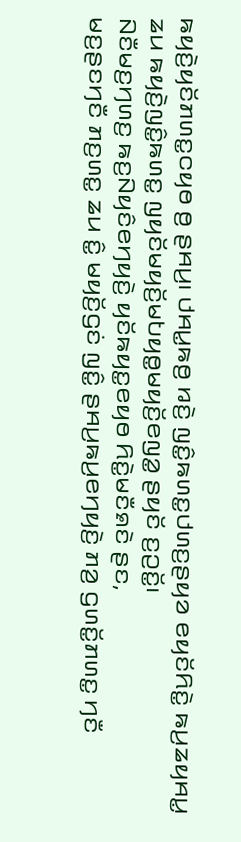ꤒꤟꤢꤧ꤬ꤟꤢꤩꤊꤛꤢ꤭ꤍꤟꤥ ꤥ꤬ ꤔꤌꤣ꤬꤯ ꤓꤌꤣ꤭ꤒꤥ꤬ ꤙꤢꤧ꤬ ꤜꤢꤨ꤭ꤒꤛꤢ꤭ꤓꤛꤢ꤬ꤔꤟꤤ ꤕꤟꤢꤩꤖꤢꤧ꤭ ꤒꤣ꤬ꤘꤟꤌꤣ꤭ ꤘꤣ ꤒꤟꤢꤧ꤬ꤜꤢꤨ꤭ꤒꤛꤢ꤭ ꤜꤟꤢꤩꤗꤟꤢꤩ꤬ꤗꤝꤟꤥ꤭ꤗꤟꤢꤩ꤬ꤕꤜꤤ꤭ ꤔꤟꤢꤩ ꤢ꤬ꤑꤢꤩ꤭꤯
ꤡꤢꤪꤗꤢ꤬ꤚꤛꤢ꤬ ꤒꤢ꤬ꤡꤟꤢꤨꤕꤚꤟꤢꤧ꤬ ꤟꤢꤩꤒꤟꤢ꤭ꤕꤟꤥ ꤖꤢꤧ꤭ꤗꤢꤪꤎꤢꤧ ꤔꤢ,
ꤗꤢ꤬ꤔꤢꤚꤢꤪ ꤊꤢ꤬ꤛꤢ꤭ ꤘꤣ ꤢꤨ꤭ ꤗꤟꤢꤩ꤬ꤞꤢꤦ ꤜꤢꤨ꤭ ꤔꤌꤣ꤬ꤒꤣ꤬ꤕꤚꤟꤢꤧ꤬ ꤊꤤ꤬ ꤞꤛꤢꤩ꤭ꤊꤛꤢ꤭ ꤚꤢꤪ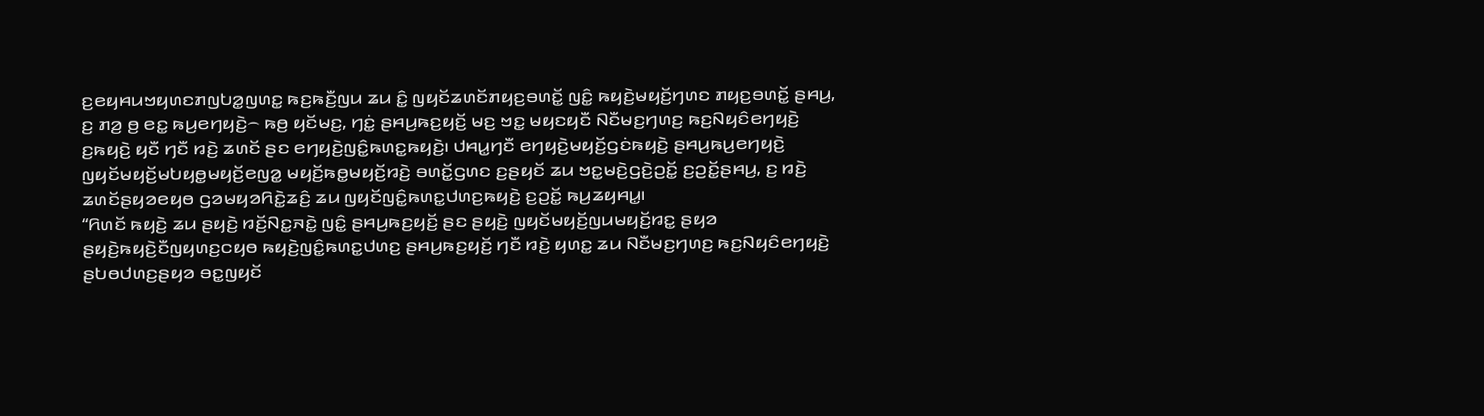ꤢ꤬ꤕꤟꤌꤣꤠꤟꤛꤢꤊꤜꤝꤤ꤭ꤜꤛꤢ꤭ ꤒꤢ꤬ꤒꤢꤪ꤬ꤜꤣ ꤘꤣ ꤢꤨ꤭ ꤜꤟꤢꤩꤘꤛꤢꤩꤊꤟꤢ꤬ꤋꤛꤢꤩ꤭ ꤜꤢꤨ꤭ ꤒꤟꤢꤧ꤬ꤗꤟꤢꤩ꤬ꤚꤛꤢ ꤊꤟꤢ꤬ꤋꤛꤢꤩ꤭ ꤔꤌꤣ꤬, ꤢ꤬ ꤊꤤ꤬ ꤥ꤬ ꤕꤢ꤭ ꤒꤣ꤬ꤕꤚꤟꤢꤧ꤬꤮ ꤒꤥ꤬ ꤟꤢꤩꤗꤢ꤬, ꤚꤢꤦ꤭ ꤔꤌꤣ꤬ꤒꤢ꤬ꤟꤢꤩ꤬ ꤗꤢ꤬ ꤠꤢ꤭ ꤗꤟꤢꤟꤢꤪ ꤡꤢꤪꤗꤢ꤬ꤚꤛꤢ꤬ ꤒꤢ꤬ꤡꤟꤢꤨꤕꤚꤟꤢꤧ꤬ ꤢ꤬ꤒꤟꤢꤧ꤬ ꤟꤢꤪ ꤚꤢꤪ ꤙꤢꤧ꤬ ꤘꤛꤢꤩ ꤔꤢ ꤕꤚꤟꤢꤧ꤬ꤜꤢꤨ꤭ꤒꤛꤢ꤭ꤒꤟꤢꤧ꤬꤯ ꤓꤌꤣ꤭ꤚꤢꤪ ꤕꤚꤟꤢꤧ꤬ꤗꤟꤢꤩ꤬ꤞꤢꤦꤒꤟꤢꤧ꤬ ꤔꤌꤣ꤬ꤒꤣ꤬ꤕꤚꤟꤢꤧ꤬ ꤜꤟꤢꤩꤗꤟꤢꤩ꤬ꤗꤝꤟꤥ꤭ꤗꤟꤢꤩ꤬ꤕꤜꤤ꤭ ꤗꤟꤢꤩ꤬ꤒꤥ꤭ꤗꤟꤢꤩ꤬ꤙꤢꤧ꤬ ꤋꤛꤢꤩ꤭ꤞꤛꤢ ꤢ꤬ꤔꤟꤢꤩ ꤘꤣ ꤠꤢ꤭ꤗꤢꤧ꤬ꤞꤢꤧ꤬ꤑꤢꤩ꤭ ꤢ꤬ꤑꤢꤩ꤭ꤔꤌꤣ꤬, ꤢ꤬ ꤙꤢꤧ꤬ ꤘꤛꤢꤩꤔꤟꤤꤕꤟꤥ ꤞꤤꤗꤟꤤꤖꤢꤧ꤭ꤘꤢꤨ꤬ ꤘꤣ ꤜꤟꤢꤩꤜꤢꤨ꤭ꤒꤛꤢ꤭ꤓꤛꤢ꤬ꤒꤟꤢꤧ꤬ ꤢ꤬ꤑꤢꤩ꤭ ꤒꤣ꤬ꤘꤟꤌꤣ꤭꤯
“ꤖꤛꤢꤩ ꤒꤟꤢꤧ꤬ ꤘꤣ ꤔꤟꤢꤧ꤬ ꤙꤢꤩ꤬ꤡꤢ꤭ꤏꤢꤧ꤭ ꤜꤢꤨ꤭ ꤔꤌꤣ꤬ꤒꤢ꤬ꤟꤢꤩ꤬ ꤔꤢ ꤔꤟꤢꤧ꤬ ꤜꤟꤢꤩꤗꤟꤢꤩ꤬ꤜꤣꤗꤟꤢꤩ꤬ꤙꤢ꤭ ꤔꤟꤤ ꤔꤟꤢꤧ꤬ꤒꤟꤢꤧ꤬ꤢꤪꤜꤟꤛꤢ꤬ꤍꤟꤥ ꤒꤟꤢꤧ꤬ꤜꤢꤨ꤭ꤒꤛꤢ꤭ꤓꤛꤢ꤬ ꤔꤌꤣ꤬ꤒꤢ꤬ꤟꤢꤩ꤬ ꤚꤢꤪ ꤙꤢꤧ꤬ ꤟꤛꤢ꤭ ꤘꤣ ꤡꤢꤪꤗꤢ꤬ꤚꤛꤢ꤬ ꤒꤢ꤬ꤡꤟꤢꤨꤕꤚꤟꤢꤧ꤬ ꤔꤝꤥꤓꤛꤢ꤬ꤔꤟꤤ ꤋꤢ꤭ꤜꤟꤢꤩ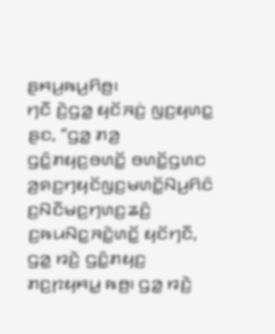ꤔꤌꤣ꤬ꤒꤣ꤬ꤖꤥ꤬꤯
ꤚꤢꤪ ꤢꤧ꤬ꤞꤤ꤭ ꤟꤢꤩꤏꤢꤦ꤬ ꤜꤢ꤬ꤟꤛꤢ꤭ ꤔꤢ, “ꤞꤤ꤭ ꤊꤤ꤬ ꤞꤢꤨ꤭ꤊꤟꤢ꤬ꤋꤛꤢꤩ꤭ ꤋꤛꤢꤩ꤭ꤞꤛꤢ ꤤ꤬ꤎꤢ꤬ꤚꤟꤢꤩꤜꤢ꤬ꤗꤛꤢꤩ꤭ꤡꤣ꤬ꤖꤢꤨ ꤢ꤬ꤡꤢꤪꤗꤢ꤬ꤚꤛꤢ꤬ꤘꤢꤨ꤬ ꤢ꤬ꤒꤣꤡꤢ꤭ꤏꤢꤧ꤭ꤛꤢꤩ꤭ ꤟꤢꤩꤚꤢꤪ, ꤞꤤ꤭ ꤙꤢꤧ꤬ ꤞꤢꤨ꤭ꤊꤟꤢ꤬ ꤊꤢ꤬ꤐꤟꤌꤣ꤭ ꤒꤥ꤬꤯ ꤞꤤ꤭ ꤙꤢꤧ꤬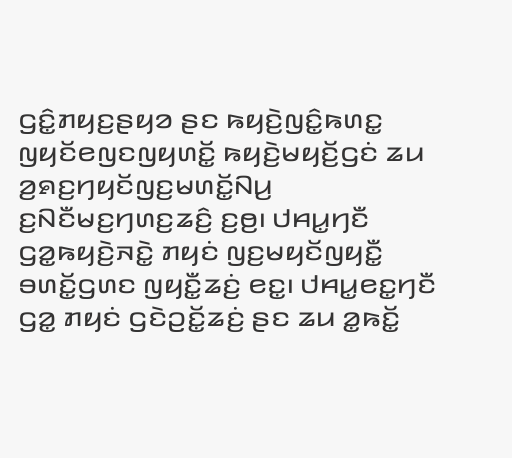ꤞꤢꤨ꤭ꤊꤟꤢ꤬ꤔꤟꤤ ꤔꤢ ꤒꤟꤢꤧ꤬ꤜꤢꤨ꤭ꤒꤛꤢ꤭ ꤜꤟꤢꤩꤕꤜꤢꤜꤟꤛꤢꤩ꤭ ꤒꤟꤢꤧ꤬ꤗꤟꤢꤩ꤬ꤞꤢꤦ ꤘꤣ ꤤ꤬ꤎꤢ꤬ꤚꤟꤢꤩꤜꤢ꤬ꤗꤛꤢꤩ꤭ꤡꤣ꤬ ꤢ꤬ꤡꤢꤪꤗꤢ꤬ꤚꤛꤢ꤬ꤘꤢꤨ꤬ ꤢ꤬ꤥ꤬꤯ ꤓꤌꤣ꤭ꤚꤢꤪ ꤞꤤ꤭ꤒꤟꤢꤧ꤬ꤏꤢꤧ꤭ ꤊꤟꤢꤦ ꤜꤢ꤬ꤗꤟꤢꤩꤜꤟꤢꤪ꤭ ꤋꤛꤢꤩ꤭ꤞꤛꤢ ꤜꤟꤢꤪ꤭ꤘꤢꤦ꤬ ꤕꤢ꤭꤯ ꤓꤌꤣ꤭ꤕꤢ꤭ꤚꤢꤪ ꤞꤤ꤭ ꤊꤟꤢꤦ ꤞꤢꤧꤑꤢꤩ꤭ꤘꤢꤦ꤬ ꤔꤢ ꤘꤣ ꤤ꤭ꤒꤢꤩ꤭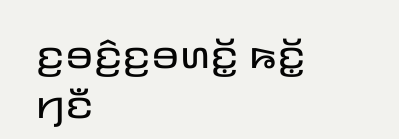ꤢ꤬ꤋꤢꤨ꤬ꤢ꤬ꤋꤛꤢꤩ꤭ ꤒꤢꤩ꤭ ꤚꤢꤪ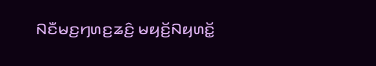ꤡꤢꤪꤗꤢ꤬ꤚꤛꤢ꤬ꤘꤢꤨ꤬ ꤗꤟꤢꤩ꤬ꤡꤟꤛꤢꤩ꤭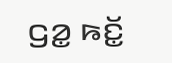ꤞꤤ꤭ ꤒꤢꤩ꤭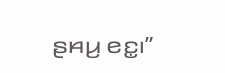ꤔꤌꤣ꤬ ꤕꤢ꤭꤯”